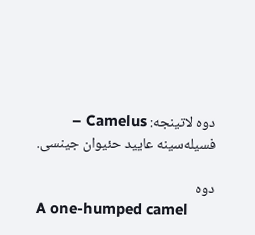دوه لاتینجه: Camelus – فسیله‌سینه عایید حئیوان جینسی.

دوه
A one-humped camel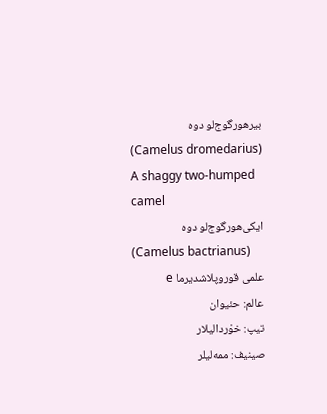بیرهورگوج‌لو دوه
(Camelus dromedarius)
A shaggy two-humped camel
ایکی‌هورگوج‌لو دوه
(Camelus bactrianus)
علمی قوروپلاشدیرما e
عالم: حئیوان
تیپ: خوْردالیلار
صینیف: ممه‌لیلر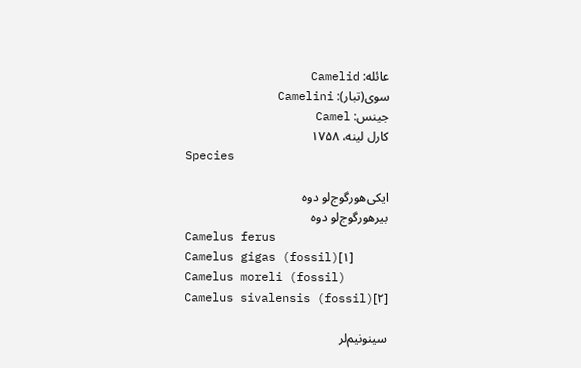عائله: Camelid
سوی(تبار): Camelini
جینس: Camel
کارل لینه، ۱۷۵۸
Species

ایکی‌هورگوج‌لو دوه
بیرهورگوج‌لو دوه
Camelus ferus
Camelus gigas (fossil)[۱]
Camelus moreli (fossil)
Camelus sivalensis (fossil)[۲]

سینونیم‌لر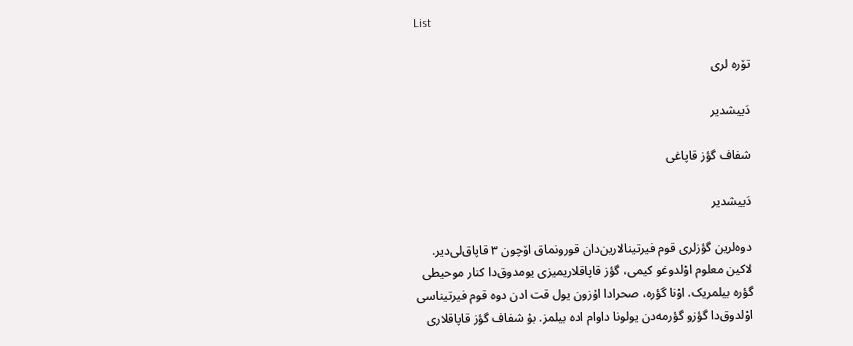List

تۆره لری

دَییشدیر

شفاف گؤز قاپاغی

دَییشدیر

دوه‌لرین گؤزلری قوم فیرتینالارین‌دان قورونماق اۆچون ۳ قاپاق‌لی‌دیر. لاکین معلوم اوْلدوغو کیمی، گؤز قاپاقلاریمیزی یومدوق‌دا کنار موحیطی گؤره بیلمریک. اوْنا گؤره، صحرادا اۇزون یول قت اد‌ن دوه قوم فیرتیناسی اوْلدوق‌دا گؤزو گؤرمه‌دن یولونا داوام اده بیلمز. بۇ شفاف گؤز قاپاقلاری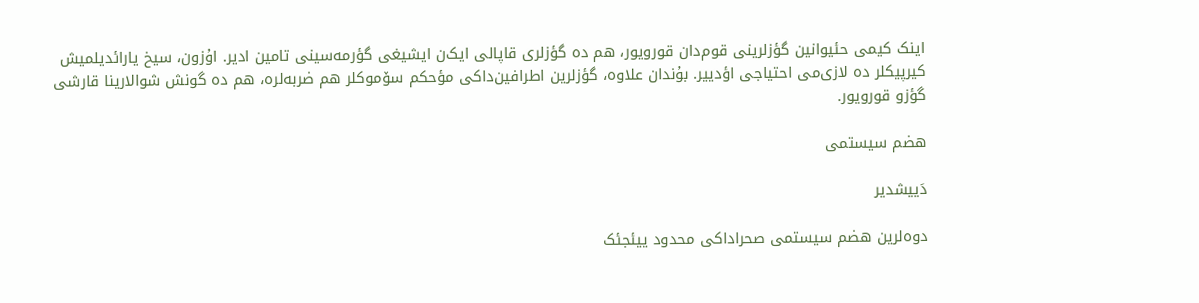اینک کیمی حئیوانین گؤزلرینی قوم‌دان قورویور، هم ده گؤزلری قاپالی ایک‌ن ایشیغی گؤرمه‌سینی تامین ادیر. اۇزون، سیخ یارائدیلمیش کیرپیکلر ده لازی‌می احتیاجی اؤدییر. بۇندان علاوه، گؤزلرین اطرافین‌داکی مؤحکم سۆموکلر هم ضربه‌لره، هم ده گونش شوالارینا قارشی گؤزو قورویور.

هضم سیستمی

دَییشدیر

دوه‌لرین هضم سیستمی صحراداکی محدود ییئجئک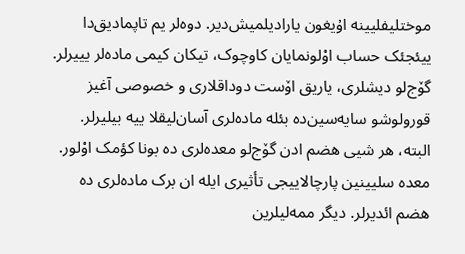موختلیفلیینه اۇیغون یارادیلمیش‌دیر. دوه‌لر یم تاپمادیق‌دا ییئجئک حساب اوْلونمایان کاوچوک، تیکان کیمی ماده‌لر یییرلر. گۆج‌لو دیشلری، یاریق اۆست دوداقلاری و خصوصی آغیز قورولوشو سایه‌سین‌ده بئله ماده‌لری آسان‌لیقلا ییه بیلیرلر. البته، هر شیی هضم اد‌ن گۆج‌لو معده‌لری ده بونا کؤمک اوْلور. معده سلیینین پارچالاییجی تأثیری ایله ان برک ماده‌لری ده هضم ائدیرلر. دیگر ممه‌لیلرین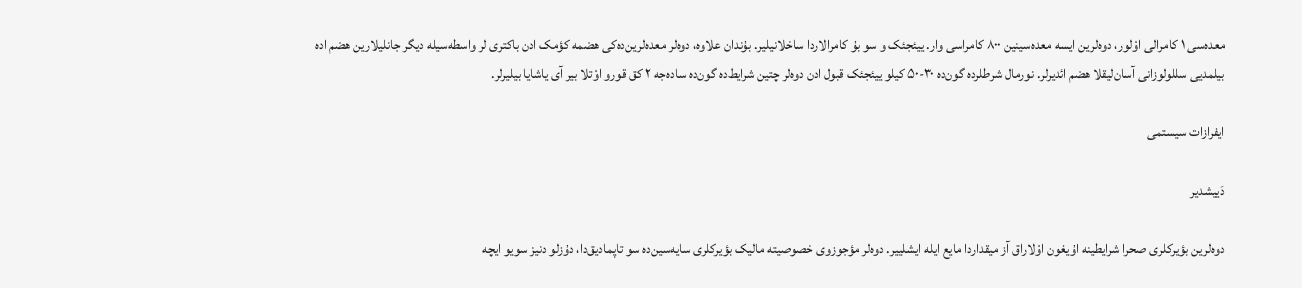معده‌سی ۱ کامرالی اوْلور، دوه‌لرین ایسه معده‌سینین ۸۰۰ کامراسی وار. ییئجئک و سو بۇ کامرالاردا ساخلانیلیر. بۇندان علاوه، دوه‌لر معده‌لرین‌ده‌کی هضمه کؤمک اد‌ن باکتری لر واسطه‌سیله دیگر جانلیلارین هضم اده بیلمدیی سللولوزانی آسان‌لیقلا هضم ائدیرلر. نورمال شرطلرده گون‌ده ۳۰-۵۰ کیلو ییئجئک قبول اد‌ن دوه‌لر چتین شرایط‌ده گون‌ده ساده‌جه ۲ کق قورو اوْتلا بیر آی یاشایا بیلیرلر.

ایفرازات سیستمی

دَییشدیر

دوه‌لرین بؤیرکلری صحرا شرایطینه اۇیغون اوْلاراق آز میقداردا مایع ایله ایشلییر. دوه‌لر مؤجوزوی خصوصیته مالیک بؤیرکلری سایه‌سین‌ده سو تاپمادیق‌دا، دۇزلو دنیز سویو ایچه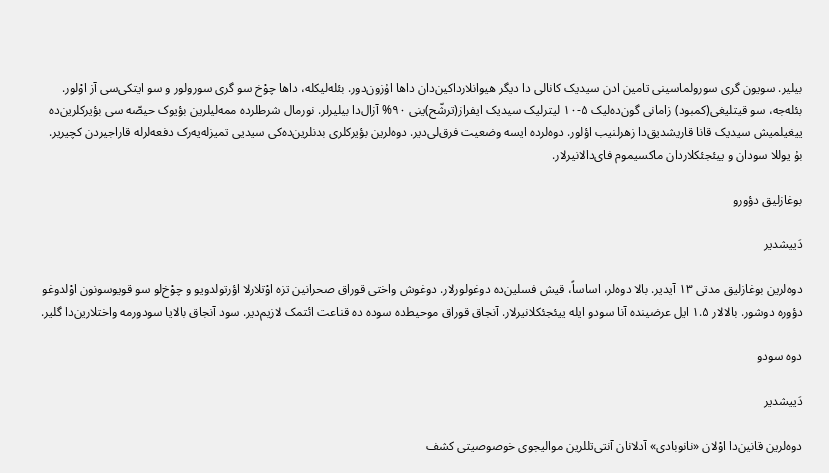بیلیر. سویون گری سورولماسینی تامین اد‌ن سیدیک کانالی دا دیگر هیوانلارداکین‌دان داها اۇزون‌دور. بئله‌لیکله، داها چوْخ سو گری سورولور و سو ایتکی‌سی آز اوْلور. بئله‌جه، سو قیتلیغی(کمبود) زامانی گون‌ده‌لیک ۵-۱۰ لیترلیک سیدیک ایفراز(ترشّح)ینی ۹۰% آزال‌دا بیلیرلر. نورمال شرطلرده ممه‌لیلرین بؤیوک حیصّه ‌سی بؤیرکلرین‌ده ییغیلمیش سیدیک قانا قاریشدیق‌دا زهرلنیب اؤلور. دوه‌لرده ایسه وضعیت فرق‌لی‌دیر. دوه‌لرین بؤیرکلری بدنلرین‌ده‌کی سیدیی تمیزله‌یه‌رک دفعه‌لرله قاراجیردن کچیریر. بۇ یوللا سودان و ییئجئکلاردان ماکسیموم فای‌دالانیرلار.

بوغازلیق دؤورو

دَییشدیر

دوه‌لرین بوغازلیق مدتی ۱۳ آیدیر. بالا دوه‌لر، اساساً، قیش فسلین‌ده دوغولورلار. دوغوش واختی قوراق صحرانین تزه اوْتلارلا اؤرتولدویو و چوْخ‌لو سو قویوسونون اوْلدوغو دؤوره دوشور. بالالار ۱.۵ ایل عرضینده آنا سودو ایله ییئجئکلانیرلار. آنجاق قوراق موحیط‌ده سوده ده قناعت ائتمک لازیم‌دیر. سود آنجاق بالایا سودورمه واختلارین‌دا گلیر.

دوه سودو

دَییشدیر

دوه‌لرین قانین‌دا اوْلان «نانوبادی» آدلانان آنتی‌تللرین موالیجوی خوصوصیتی کشف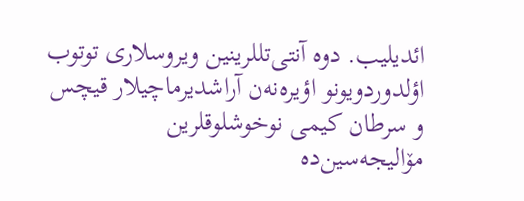ائدیلیب. دوه آنتی‌تللرینین ویروسلاری توتوب اؤلدوردویونو اؤیره‌نه‌ن آراشدیرما‌چیلار قیچس و سرطان کیمی نوخوشلوقلرین مۆالیجه‌سین‌ده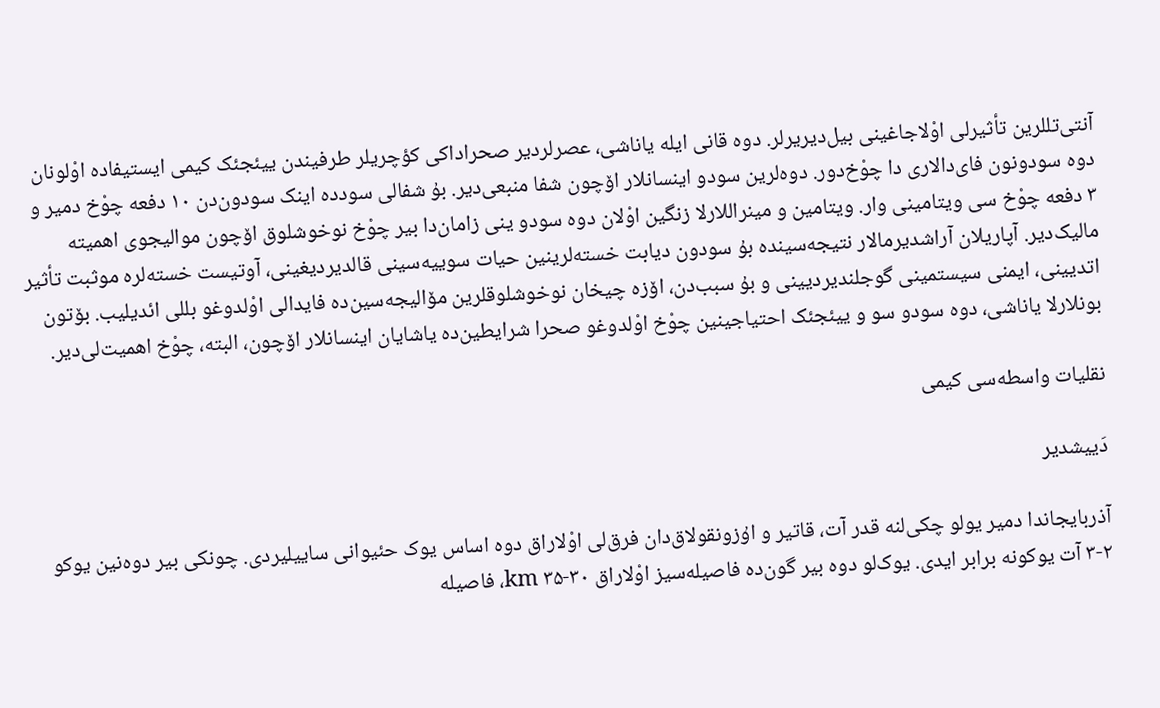آنتی‌تللرین تأثیرلی اوْلاجاغینی بیل‌دیریرلر. دوه قانی ایله یاناشی، عصرلردیر صحراداکی کؤچریلر طرفیندن ییئجئک کیمی ایستیفاده اوْلونان دوه سودونون فای‌دالاری دا چوْخ‌دور. دوه‌لرین سودو اینسانلار اۆچون شفا منبعی‌دیر. بۇ شفالی سودده اینک سودون‌دن ۱۰ دفعه چوْخ دمیر و ۳ دفعه چوْخ سی ویتامینی وار. ویتامین و مینراللارلا زنگین اوْلان دوه سودو ینی زامان‌دا بیر چوْخ نوخوشلوق اۆچون موالیجوی اهمیته مالیک‌دیر. آپاریلان آراشدیرمالار نتیجه‌سینده بۇ سودون دیابت خسته‌لرینین حیات سوییه‌سینی قالدیردیغینی، آوتیست خسته‌لره موثبت تأثیر اتدیینی، ایمنی سیستمینی گوجلندیردیینی و بۇ سبب‌دن، اۆزه چیخان نوخوشلوقلرین مۆالیجه‌سین‌ده فایدالی اوْلدوغو بللی ائدیلیب. بۆتون بونلارلا یاناشی، دوه سودو سو و ییئجئک احتیاجینین چوْخ اوْلدوغو صحرا شرایطین‌ده یاشایان اینسانلار اۆچون، البته، چوْخ اهمیت‌لی‌دیر.

نقلیات واسطه‌سی کیمی

دَییشدیر

آذربایجاندا دمیر یولو چکی‌لنه قدر آت، قاتیر و اۇزونقولاق‌دان فرق‌لی اوْلاراق دوه اساس یوک حئیوانی ساییلیردی. چونکی بیر دوه‌نین یوکو ۲-۳ آت یوکونه برابر ایدی. یوک‌لو دوه بیر گون‌ده فاصیله‌سیز اوْلاراق ۳۰-۳۵ km، فاصیله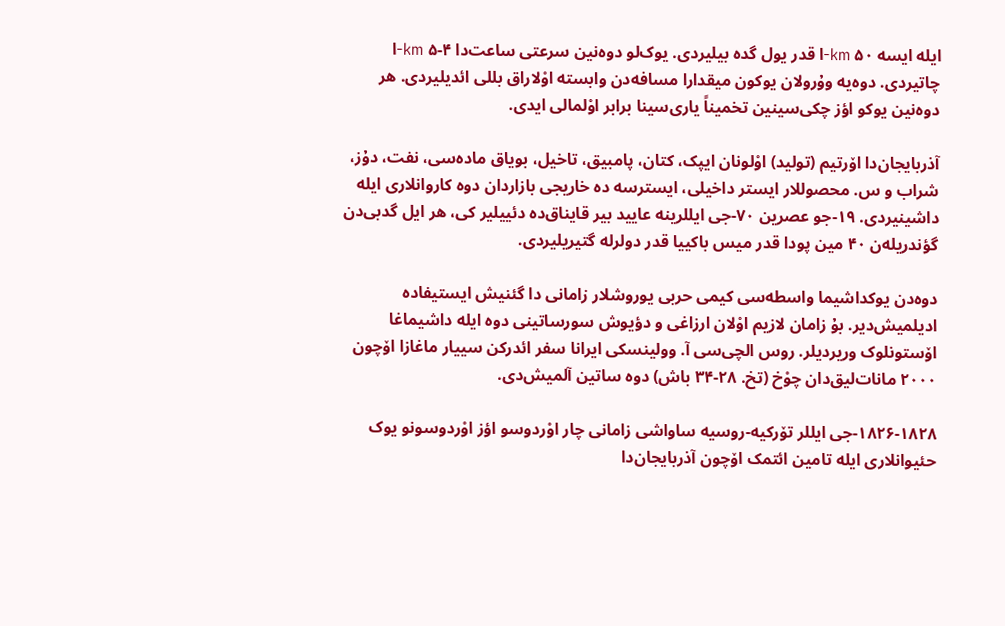ایله ایسه ۵۰ km-ا قدر یول گده بیلیردی. یوک‌لو دوه‌نین سرعتی ساعت‌دا ۴-۵ km-ا چاتیردی. دوه‌یه وۇرولان یوکون میقدارا مسافه‌دن وابسته اوْلاراق بللی ائدیلیردی. هر دوه‌نین یوکو اؤز چکی‌سینین تخمیناً یاری‌سینا برابر اوْلمالی ایدی.

آذربایجان‌دا اۆرتیم (تولید) اوْلونان ایپک، کتان، پامبیق، تاخیل، بویاق ماده‌سی، نفت، دۇز، شراب و س. محصوللار ایستر داخیلی، ایسترسه ده خاریجی بازاردان دوه کاروانلاری ایله داشینیردی. ۱۹-جو عصرین ۷۰-جی ایللرینه عایید بیر قایناق‌ده دئییلیر کی، هر ایل گدبی‌دن گؤندریله‌ن ۴۰ مین پودا قدر میس باکییا قدر دولرله گتیریلیردی.

دوه‌دن یوکداشیما واسطه‌سی کیمی حربی یوروشلار زامانی دا گئنیش ایستیفاده ادیلمیش‌دیر. بۇ زامان لازیم اوْلان ارزاغی و دؤیوش سورساتینی دوه ایله داشیماغا اۆستونلوک وریردیلر. روس الچی‌سی آ. وولینسکی ایرانا سفر ائدرکن سییار ماغازا اۆچون ۲۰۰۰ مانات‌لیق‌دان چوْخ (تخ. ۲۸-۳۴ باش) دوه ساتین آلمیش‌دی.

۱۸۲۶-۱۸۲۸-جی ایللر تۆرکیه-روسیه ساواشی زامانی چار اوْردوسو اؤز اوْردوسونو یوک حئیوانلاری ایله تامین ائتمک اۆچون آذربایجان‌دا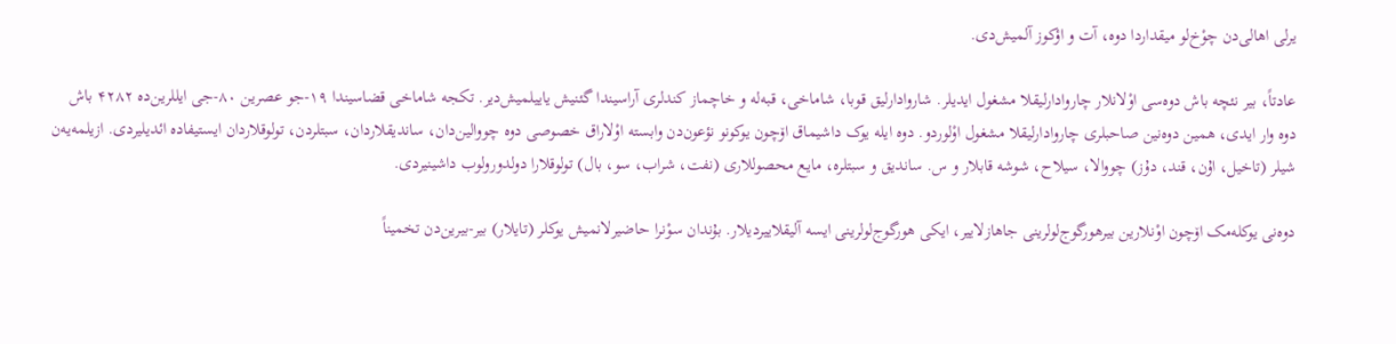یرلی اهالی‌دن چوْخ‌لو میقداردا دوه، آت و اؤکوز آلمیش‌دی.

عادتاً، بیر نئچه باش دوه‌سی اوْلانلار چاروادارلیقلا مشغول ایدیلر. شاروادارلیق قوبا، شاماخی، قبه‌له و خاچماز کندلری آراسیندا گئنیش یاییلمیش‌دیر. تکجه شاماخی قضاسیندا ۱۹-جو عصرین ۸۰-جی ایللرین‌ده ۴۲۸۲ باش دوه وار ایدی، همین دوه‌نین صاحبلری چاروادارلیقلا مشغول اوْلوردو. دوه ایله یوک داشیماق اۆچون یوکونو نؤعون‌دن وابسته اوْلاراق خصوصی دوه چووالین‌دان، ساندیقلاردان، سبتلردن، تولوقلاردان ایستیفاده ائدیلیردی. ازیلمه‌یه‌ن شیلر (تاخیل، اۇن، قند، دۇز) چووالا، سیلاح، شوشه قابلار و س. ساندیق و سبتلره، مایع محصوللاری (نفت، شراب، سو، بال) تولوقلارا دولدورولوب داشینیردی.

دوه‌نی یوکله‌مک اۆچون اوْنلارین بیرهورگوج‌لولرینی جاهازلاییر، ایکی هورگوج‌لولرینی ایسه آلیقلاییردیلار. بۇندان سوْنرا حاضیرلانمیش یوکلر (تایلار) بیر-بیرین‌دن تخمیناً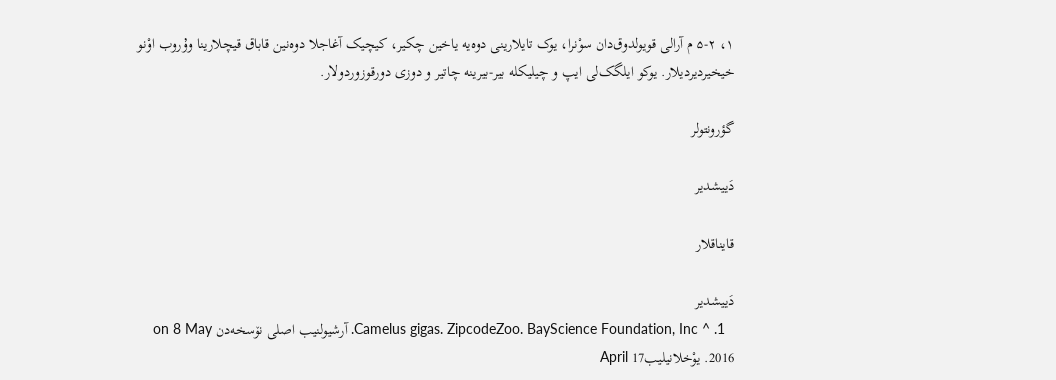۱، ۵-۲ م آرالی قویولدوق‌دان سوْنرا، یوک تایلارینی دوه‌یه یاخین چکیر، کیچیک آغاجلا دوه‌نین قاباق قیچلارینا وۇروب اوْنو خیخیردیردیلار. یوکو ایلگک‌لی ایپ و چیلیکله بیر-بیرینه چاتیر و دوزی دورقوزوردولار.

گؤرونتولر

دَییشدیر

قایناقلار

دَییشدیر
  1. ^ Camelus gigas. ZipcodeZoo. BayScience Foundation, Inc. آرشیولنیب اصلی نۆسخه‌دن on 8 May 2016. یوْخلانیلیب17 April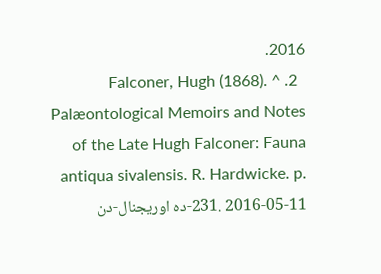2016.
  2. ^ Falconer, Hugh (1868). Palæontological Memoirs and Notes of the Late Hugh Falconer: Fauna antiqua sivalensis. R. Hardwicke. p. 231. 2016-05-11-ده اوریجنال-دن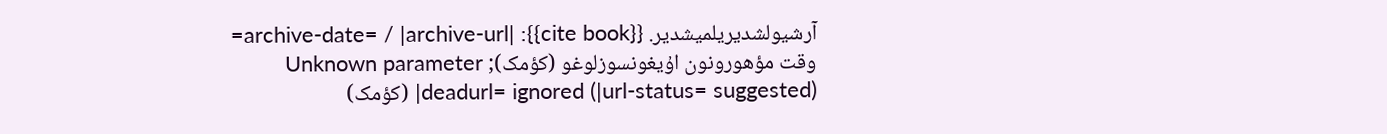آرشیولشدیریلمیشدیر. {{cite book}}: |archive-date= / |archive-url= وقت مؤهورونون اۇیغونسوزلوغو (کؤمک); Unknown parameter |deadurl= ignored (|url-status= suggested) (کؤمک)